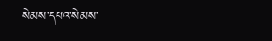སེམས་དཔའ་སེམས་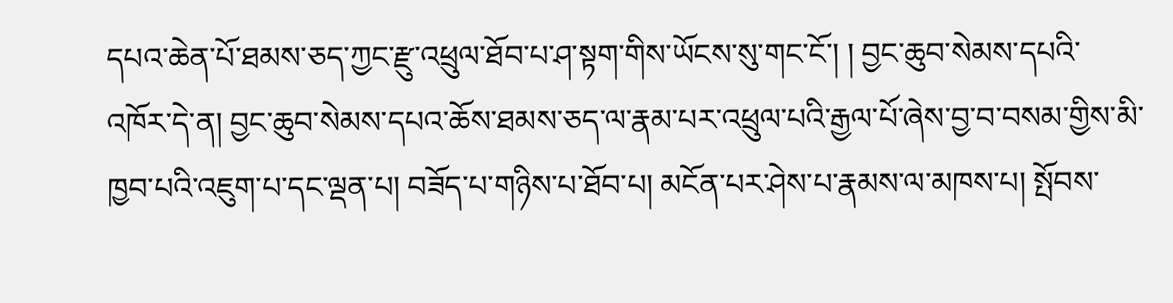དཔའ་ཆེན་པོ་ཐམས་ཅད་ཀྱང་རྫུ་འཕྲུལ་ཐོབ་པ་ཤ་སྟག་གིས་ཡོངས་སུ་གང་ངོ་། ། བྱང་ཆུབ་སེམས་དཔའི་འཁོར་དེ་ན། བྱང་ཆུབ་སེམས་དཔའ་ཆོས་ཐམས་ཅད་ལ་རྣམ་པར་འཕྲུལ་པའི་རྒྱལ་པོ་ཞེས་བྱ་བ་བསམ་གྱིས་མི་ཁྱབ་པའི་འཇུག་པ་དང་ལྡན་པ། བཟོད་པ་གཉིས་པ་ཐོབ་པ། མངོན་པར་ཤེས་པ་རྣམས་ལ་མཁས་པ། སྤོབས་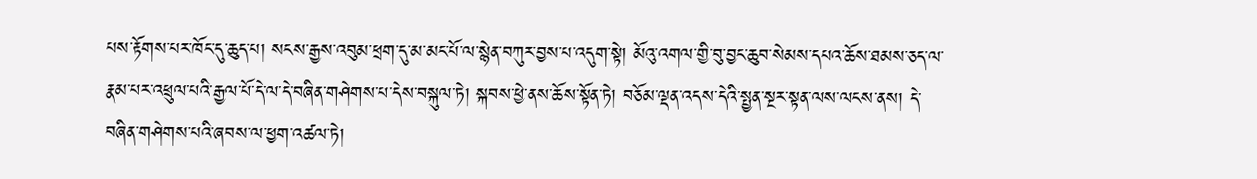པས་རྟོགས་པར་ཁོང་དུ་ཆུད་པ། སངས་རྒྱས་འབུམ་ཕྲག་དུ་མ་མང་པོ་ལ་སྙེན་བཀུར་བྱས་པ་འདུག་སྟེ། མོའུ་འགལ་གྱི་བུ་བྱང་ཆུབ་སེམས་དཔའ་ཆོས་ཐམས་ཅད་ལ་རྣམ་པར་འཕྲུལ་པའི་རྒྱལ་པོ་དེ་ལ་དེ་བཞིན་གཤེགས་པ་དེས་བསྐུལ་ཏེ། སྐབས་ཕྱེ་ནས་ཆོས་སྟོན་ཏེ། བཅོམ་ལྡན་འདས་དེའི་སྤྱན་སྔར་སྟན་ལས་ལངས་ནས། དེ་བཞིན་གཤེགས་པའི་ཞབས་ལ་ཕྱག་འཚལ་ཏེ།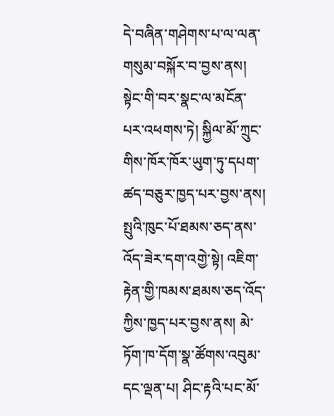དེ་བཞིན་གཤེགས་པ་ལ་ལན་གསུམ་བསྐོར་བ་བྱས་ནས། སྟེང་གི་བར་སྣང་ལ་མངོན་པར་འཕགས་ཏེ། སྐྱིལ་མོ་ཀྲུང་གིས་ཁོར་ཁོར་ཡུག་ཏུ་དཔག་ཚད་བཅུར་ཁྱད་པར་བྱས་ནས། སྤུའི་ཁུང་པོ་ཐམས་ཅད་ནས་འོད་ཟེར་དག་འགྱེ་སྟེ། འཇིག་རྟེན་གྱི་ཁམས་ཐམས་ཅད་འོད་ཀྱིས་ཁྱད་པར་བྱས་ནས། མེ་ཏོག་ཁ་དོག་སྣ་ཚོགས་འབུམ་དང་ལྡན་པ། ཤིང་རྟའི་པང་མོ་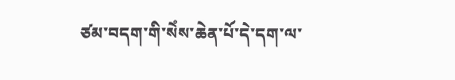ཙམ་བདག་གི་སེཾས་ཆེན་པོ་དེ་དག་ལ་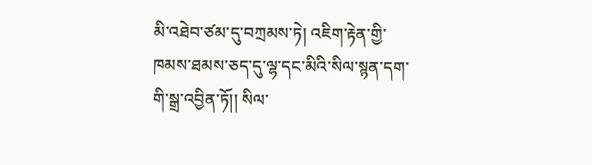མི་འཐེབ་ཙམ་དུ་བཀྲམས་ཏེ། འཇིག་རྟེན་གྱི་ཁམས་ཐམས་ཅད་དུ་ལྷ་དང་མིའི་སིལ་སྙན་དག་གི་སྒྲ་འབྱིན་ཏོ།། སིལ་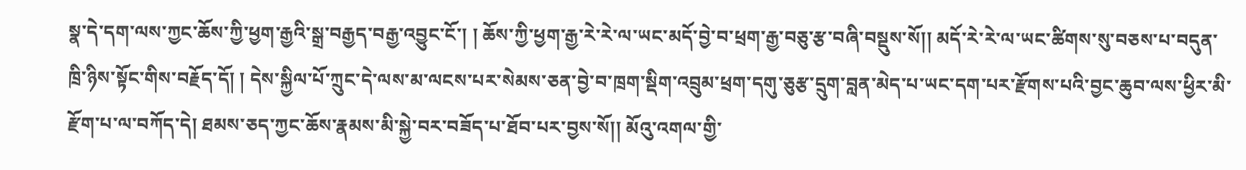སྣ་དེ་དག་ལས་ཀྱང་ཆོས་ཀྱི་ཕྱག་རྒྱའི་སྒྲ་བརྒྱད་བརྒྱ་འབྱུང་ངོ་། ། ཆོས་ཀྱི་ཕྱག་རྒྱ་རེ་རེ་ལ་ཡང་མདོ་བྱེ་བ་ཕྲག་རྒྱ་བཅུ་རྩ་བཞི་བསྡུས་སོ།། མདོ་རེ་རེ་ལ་ཡང་ཚིགས་སུ་བཅས་པ་བདུན་ཁྲི་ཉིས་སྟོང་གིས་བརྗོད་དོ། ། དེས་སྐྱིལ་པོ་ཀྲུང་དེ་ལས་མ་ལངས་པར་སེམས་ཅན་བྱེ་བ་ཁྲག་སྡིག་འབྲུམ་ཕྲག་དགུ་ཅུརྩ་དྲུག་བླན་མེད་པ་ཡང་དག་པར་རྫོགས་པའི་བྱང་ཆུབ་ལས་ཕྱིར་མི་རྫོག་པ་ལ་བཀོད་དེ། ཐམས་ཅད་ཀྱང་ཆོས་རྣམས་མི་སྐྱེ་བར་བཟོད་པ་ཐོབ་པར་བྱས་སོ།། མོའུ་འགལ་གྱི་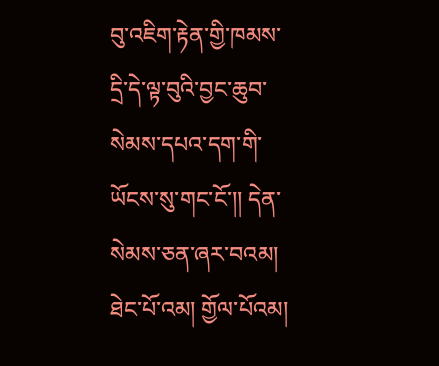བུ་འཇིག་རྟེན་གྱི་ཁམས་དྲི་དེ་ལྟ་བུའི་བྱང་ཆུབ་སེམས་དཔའ་དག་གི་ཡོངས་སུ་གང་ངོ་།། དེན་སེམས་ཅན་ཞར་བའམ། ཐེང་པོ་འམ། གྱོལ་པོའམ།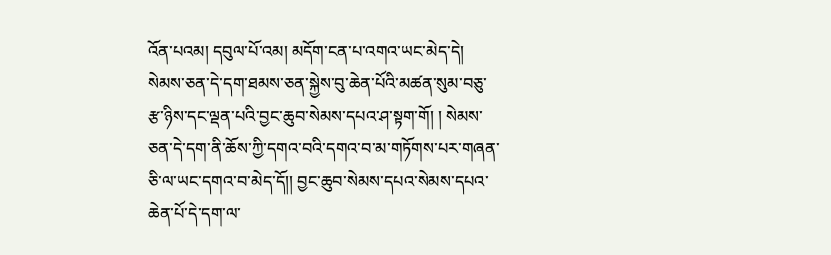འོན་པའམ། དབུལ་པོ་འམ། མདོག་ངན་པ་འགའ་ཡང་མེད་དེ། སེམས་ཅན་དེ་དག་ཐམས་ཅན་སྐྱེས་བུ་ཆེན་པོའི་མཚན་སུམ་བཅུ་རྩ་ཉིས་དང་ལྡན་པའི་བྱང་ཆུབ་སེམས་དཔའ་ཤ་སྟག་གོ། ། སེམས་ཅན་དེ་དག་ནི་ཆོས་ཀྱི་དགའ་བའི་དགའ་བ་མ་གཏོགས་པར་གཞན་ཅི་ལ་ཡང་དགའ་བ་མེད་དོ།། བྱང་ཆུབ་སེམས་དཔའ་སེམས་དཔའ་ཆེན་པོ་དེ་དག་ལ་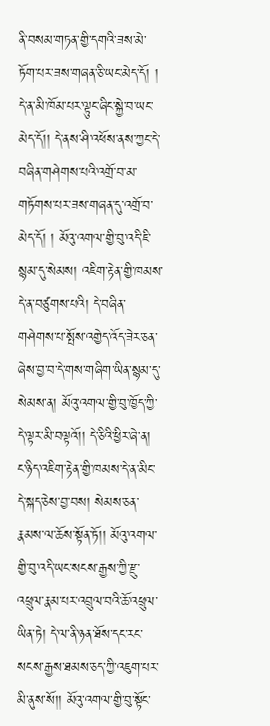ནི་བསམ་གཏན་གྱི་དགའི་ཟས་མེ་ཏོག་པར་ཟས་གཞན་ཅི་ཡང་མེད་དོ། ། དེ་ན་མི་ཁོམ་པར་ལྟུང་ཞིང་སྐྱེ་བ་ཡང་མེད་དོ།། དེ་ནས་ཤི་འཕོས་ནས་ཀྱང་དེ་བཞིན་གཤེགས་པའི་འགྲོ་བ་མ་གཏོགས་པར་ཟས་གཞན་དུ་འགྲོ་བ་མེད་དོ། ། མོའུ་འགལ་གྱི་བུ་འདི་ཇི་སྙམ་དུ་སེམས། འཇིག་རྟེན་གྱི་ཁམས་དེ་ན་བཙུགས་པའི། དེ་བཞིན་གཤེགས་པ་སྤོས་འགྱེད་འོད་ཟེར་ཅན་ཞེས་བྱ་བ་དེ་གས་གཞིག་ཡིན་སྙམ་དུ་སེམས་ན། མོའུ་འགལ་གྱི་བུ་ཁྱོད་ཀྱི་དེ་ལྟར་མི་བལྟའོ།། དེ་ཅིའི་ཕྱིར་ཞེ་ན། ང་ཉིད་འཇིག་རྟེན་གྱི་ཁམས་དེ་ན་མིང་དེ་སྐད་ཅེས་བྱ་བས། སེམས་ཅན་རྣམས་ལ་ཆོས་སྟོན་ཏོ།། མོའུ་འགལ་གྱི་བུ་འདི་ཡང་སངས་རྒྱས་ཀྱི་རྫུ་འཕྲུལ་རྣམ་པར་འབྲུལ་བའི་ཆོ་འཕྲུལ་ཡིན་ཏེ། དེ་ལ་ནི་ཉན་ཐོས་དང་རང་སངས་རྒྱས་ཐམས་ཅད་ཀྱི་འཇུག་པར་མི་ནུས་སོ།། མོའུ་འགལ་གྱི་བུ་སྟོང་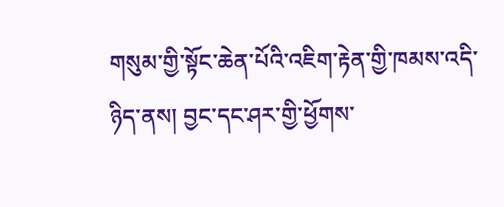གསུམ་གྱི་སྟོང་ཆེན་པོའི་འཇིག་རྟེན་གྱི་ཁམས་འདི་ཉིད་ནས། བྱང་དང་ཤར་གྱི་ཕྱོགས་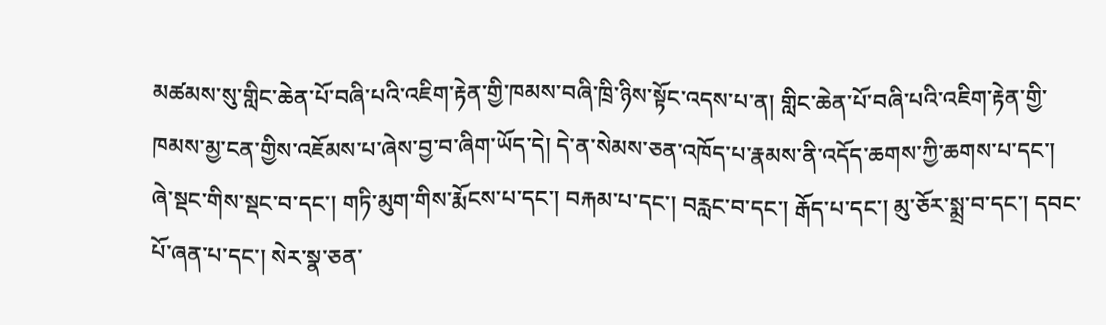མཚམས་སུ་གླིང་ཆེན་པོ་བཞི་པའི་འཇིག་རྟེན་གྱི་ཁམས་བཞི་ཁྲི་ཉིས་སྟོང་འདས་པ་ན། གླིང་ཆེན་པོ་བཞི་པའི་འཇིག་རྟེན་གྱི་ཁམས་མྱ་ངན་གྱིས་འཇོམས་པ་ཞེས་བྱ་བ་ཞིག་ཡོད་དེ། དེ་ན་སེམས་ཅན་འཁོད་པ་རྣམས་ནི་འདོད་ཆགས་ཀྱི་ཆགས་པ་དང་། ཞེ་སྡང་གིས་སྡང་བ་དང་། གཏི་མུག་གིས་རྨོངས་པ་དང་། བརྐམ་པ་དང་། བརླང་བ་དང་། རྒོད་པ་དང་། མུ་ཅོར་སྨྲ་བ་དང་། དབང་པོ་ཞན་པ་དང་། སེར་སྣ་ཅན་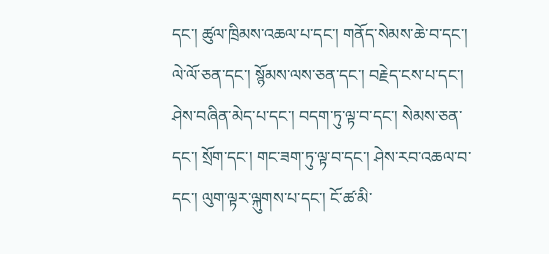དང་། ཚུལ་ཁྲིམས་འཆལ་པ་དང་། གནོད་སེམས་ཆེ་བ་དང་། ལེ་ལོ་ཅན་དང་། སྙོམས་ལས་ཅན་དང་། བརྗེད་ངས་པ་དང་། ཤེས་བཞིན་མེད་པ་དང་། བདག་ཏུ་ལྟ་བ་དང་། སེམས་ཅན་དང་། སྲོག་དང་། གང་ཟག་ཏུ་ལྟ་བ་དང་། ཤེས་རབ་འཆལ་བ་དང་། ལུག་ལྟར་ལྐུགས་པ་དང་། ངོ་ཚ་མི་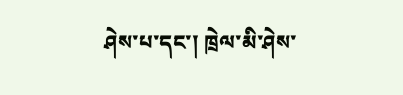ཤེས་པ་དང་། ཁྲེལ་མི་ཤེས་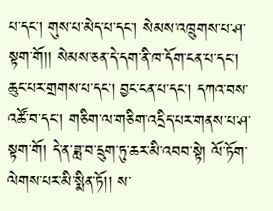པ་དང་། གུས་པ་མེད་པ་དང་། སེམས་འཁྲུགས་པ་ཤ་སྟག་གོ།། སེམས་ཅན་དེ་དག་ནི་ཁ་དོག་ངན་པ་དང་། ཆུང་པར་གྲགས་པ་དང་། བྱང་ངན་པ་དང་། དཀའ་བས་འཚོ་བ་དང་། གཅིག་ལ་གཅིག་འདྲིད་པར་གནས་པ་ཤ་སྟག་གོ། དེ་ན་ཟླ་བ་དྲུག་ཏུ་ཆར་མི་འབབ་སྟེ། ལོ་ཏོག་ལེགས་པར་མི་སྨིན་ཏོ།། ས་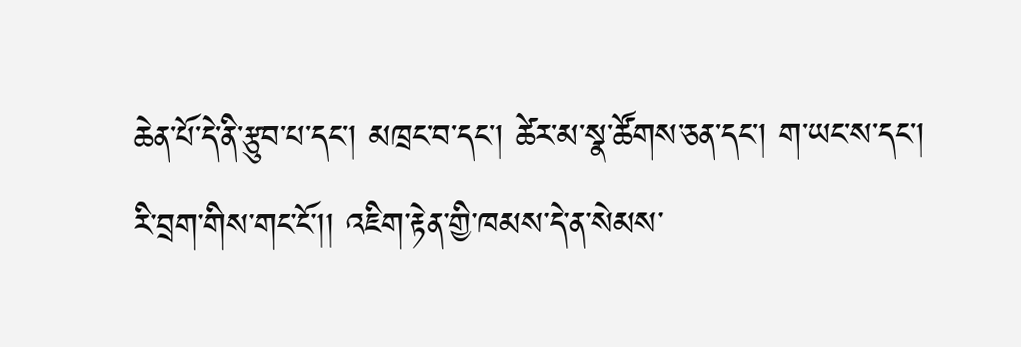ཆེན་པོ་དེ་ནི་རྩུབ་པ་དང་། མཁྲང་བ་དང་། ཚེར་མ་སྣ་ཚོགས་ཅན་དང་། ག་ཡང་ས་དང་། རི་བྲག་གིས་གང་ངོ་།། འཇིག་རྟེན་གྱི་ཁམས་དེ་ན་སེམས་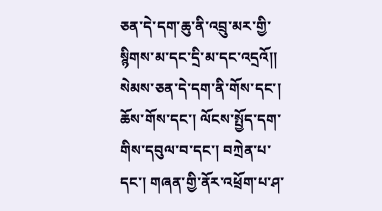ཅན་དེ་དག་ཆུ་ནི་འབྲུ་མར་གྱི་སྙིགས་མ་དང་དྲི་མ་དང་འདྲའོ།། སེམས་ཅན་དེ་དག་ནི་གོས་དང་། ཆོས་གོས་དང་། ལོངས་སྤྱོད་དག་གིས་དབུལ་བ་དང་། བཀྲེན་པ་དང་། གཞན་གྱི་ནོར་འཕྲོག་པ་ཤ་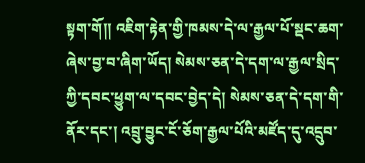སྟག་གོ།། འཇིག་རྟེན་གྱི་ཁམས་དེ་ལ་རྒྱལ་པོ་སྡང་ཆག་ཞེས་བྱ་བ་ཞིག་ཡོད། སེམས་ཅན་དེ་དག་ལ་རྒྱལ་སྲིད་ཀྱི་དབང་ཕྱུག་ལ་དབང་བྱེད་དེ། སེམས་ཅན་དེ་དག་གི་ནོར་དང་། འབྲུ་བྱུང་ངོ་ཅོག་རྒྱལ་པོའི་མཛོད་དུ་འདྲུབ་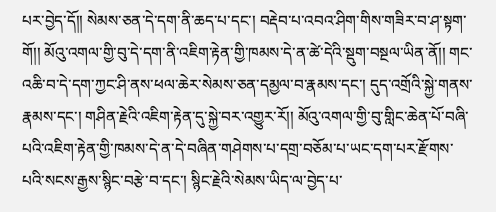པར་བྱེད་དོ།། སེམས་ཅན་དེ་དག་ནི་ཆད་པ་དང་། བརྡེབ་པ་འབའ་ཤིག་གིས་གཟིར་བ་ཤ་སྟག་གོ།། མོའུ་འགལ་གྱི་བུ་དེ་དག་ནི་འཇིག་རྟེན་གྱི་ཁམས་དེ་ན་ཚེ་དེའི་སྡུག་བསྔལ་ཡིན་ནོ།། གང་འཆི་བ་དེ་དག་ཀྱང་ཤི་ནས་ཕལ་ཆེར་སེམས་ཅན་དམྱལ་བ་རྣམས་དང་། དུད་འགྲོའི་སྐྱེ་གནས་རྣམས་དང་། གཤིན་རྗེའི་འཇིག་རྟེན་དུ་སྐྱེ་བར་འགྱུར་རོ།། མོའུ་འགལ་གྱི་བུ་གླིང་ཆེན་པོ་བཞི་པའི་འཇིག་རྟེན་གྱི་ཁམས་དེ་ན་དེ་བཞིན་གཤེགས་པ་དགྲ་བཅོམ་པ་ཡང་དག་པར་རྫོགས་པའི་སངས་རྒྱས་སྙིང་བརྩེ་བ་དང་། སྙིང་རྗེའི་སེམས་ཡིད་ལ་བྱེད་པ་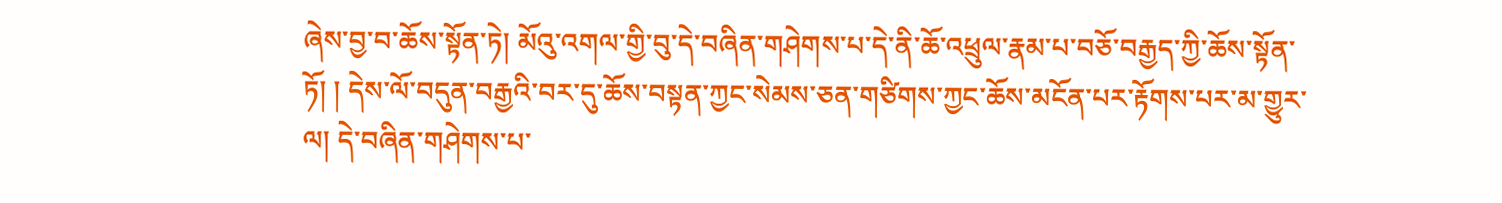ཞེས་བྱ་བ་ཆོས་སྟོན་ཏེ། མོའུ་འགལ་གྱི་བུ་དེ་བཞིན་གཤེགས་པ་དེ་ནི་ཆོ་འཕྲུལ་རྣམ་པ་བཅོ་བརྒྱད་ཀྱི་ཆོས་སྟོན་ཏོ། ། དེས་ལོ་བདུན་བརྒྱའི་བར་དུ་ཆོས་བསྟན་ཀྱང་སེམས་ཅན་གཙིགས་ཀྱང་ཆོས་མངོན་པར་རྟོགས་པར་མ་གྱུར་ལ། དེ་བཞིན་གཤེགས་པ་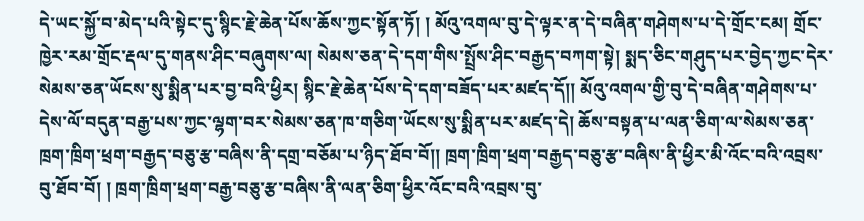དེ་ཡང་སྐྱོ་བ་མེད་པའི་སྟེང་དུ་སྙིང་རྗེ་ཆེན་པོས་ཆོས་ཀྱང་སྟོན་ཏོ། ། མོའུ་འགལ་བུ་དེ་ལྟར་ན་དེ་བཞིན་གཤེགས་པ་དེ་གྲོང་ངམ། གྲོང་ཁྱེར་རམ་གྲོང་རྡལ་དུ་གནས་ཤིང་བཞུགས་ལ། སེམས་ཅན་དེ་དག་གིས་སྤྲོས་ཤིང་བརྒྱད་བཀག་སྟེ། སྨད་ཅིང་གཤུད་པར་བྱེད་ཀྱང་དེར་སེམས་ཅན་ཡོངས་སུ་སྨིན་པར་བྱ་བའི་ཕྱིར། སྙིང་རྗེ་ཆེན་པོས་དེ་དག་བཟོད་པར་མཛད་དོ།། མོའུ་འགལ་གྱི་བུ་དེ་བཞིན་གཤེགས་པ་དེས་ལོ་བདུན་བརྒྱ་པས་ཀྱང་ལྷག་བར་སེམས་ཅན་ཁ་གཅིག་ཡོངས་སུ་སྨིན་པར་མཛད་དེ། ཆོས་བསྟན་པ་ལན་ཅིག་ལ་སེམས་ཅན་ཁྲག་ཁྲིག་ཕྲག་བརྒྱད་བཅུ་རྩ་བཞིས་ནི་དགྲ་བཅོམ་པ་ཉིད་ཐོབ་བོ།། ཁྲག་ཁྲིག་ཕྲག་བརྒྱད་བཅུ་རྩ་བཞིས་ནི་ཕྱིར་མི་འོང་བའི་འབྲས་བུ་ཐོབ་བོ། ། ཁྲག་ཁྲིག་ཕྲག་བརྒྱ་བཅུ་རྩ་བཞིས་ནི་ལན་ཅིག་ཕྱིར་འོང་བའི་འབྲས་བུ་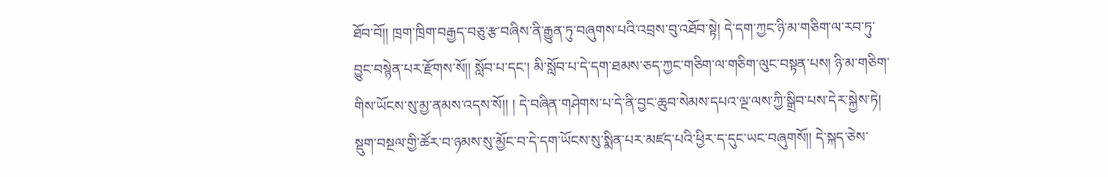ཐོབ་བོ།། ཁྲག་ཁྲིག་བརྒྱད་བཅུ་རྩ་བཞིས་ནི་རྒྱུན་ཏུ་བཞུགས་པའི་འབྲས་བུ་འཐོབ་སྟེ། དེ་དག་ཀྱང་ཉི་མ་གཅིག་ལ་རབ་ཏུ་བྱུང་བསྙེན་པར་རྫོགས་སོ།། སློབ་པ་དང་། མི་སློབ་པ་དེ་དག་ཐམས་ཅད་ཀྱང་གཅིག་ལ་གཅིག་ལུང་བསྟན་པས། ཉི་མ་གཅིག་གིས་ཡོངས་སུ་མྱ་ནམས་འདས་སོ།། ། དེ་བཞིན་གཤེགས་པ་དེ་ནི་བྱང་ཆུབ་སེམས་དཔའ་ལྔ་ལས་ཀྱི་སྒྲིབ་པས་དེར་སྐྱེས་ཏེ། སྡུག་བསྔལ་གྱི་ཚོར་བ་ཉམས་སུ་མྱོང་བ་དེ་དག་ཡོངས་སུ་སྨིན་པར་མཛད་པའི་ཕྱིར་ད་དུང་ཡང་བཞུགསོ།། དེ་སྐད་ཅེས་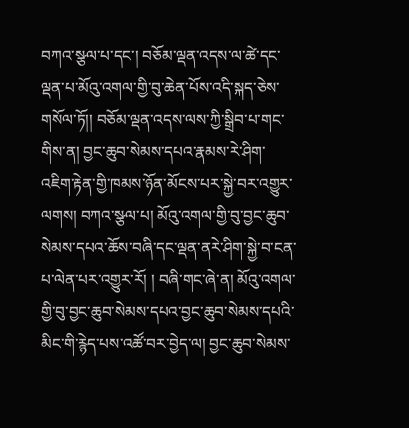བཀའ་སྩལ་པ་དང་། བཅོམ་ལྡན་འདས་ལ་ཚེ་དང་ལྡན་པ་མོའུ་འགལ་གྱི་བུ་ཆེན་པོས་འདི་སྐད་ཅེས་གསོལ་ཏོ།། བཅོམ་ལྡན་འདས་ལས་ཀྱི་སྒྲིབ་པ་གང་གིས་ན། བྱང་ཆུབ་སེམས་དཔའ་རྣམས་རེ་ཤིག་འཇིག་རྟེན་གྱི་ཁམས་ཉོན་མོངས་པར་སྐྱེ་བར་འགྱུར་ལགས། བཀའ་སྩལ་པ། མོའུ་འགལ་གྱི་བུ་བྱང་ཆུབ་སེམས་དཔའ་ཆོས་བཞི་དང་ལྡན་ནརེ་ཤིག་སྐྱེ་བ་ངན་པ་ལེན་པར་འགྱུར་རོ། ། བཞི་གང་ཞེ་ན། མོའུ་འགལ་གྱི་བུ་བྱང་ཆུབ་སེམས་དཔའ་བྱང་ཆུབ་སེམས་དཔའི་མིང་གི་རྙེད་པས་འཚོ་བར་བྱེད་ལ། བྱང་ཆུབ་སེམས་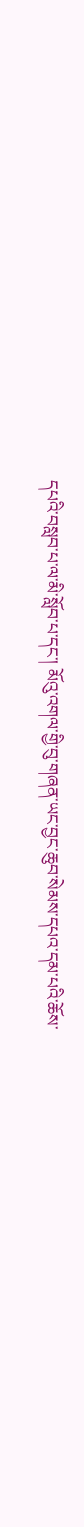དཔའི་བསླབ་པ་ལ་མི་སློབ་པ་དང་། མོའུ་འགལ་གྱི་བུ་གཞན་ཡང་བྱང་ཆུབ་སེམས་དཔའ་དམ་པའི་ཆོས་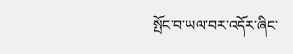སྤོང་བ་ཡལ་བར་འདོར་ཞིང་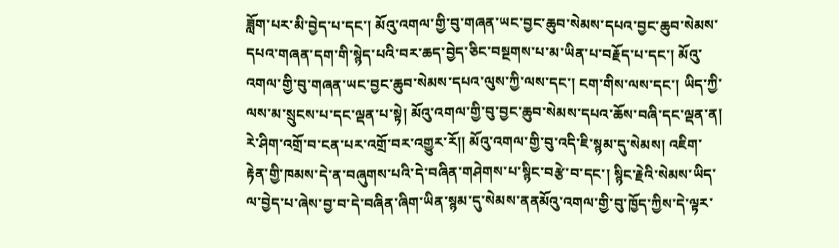ཟློག་པར་མི་བྱེད་པ་དང་། མོའུ་འགལ་གྱི་བུ་གཞན་ཡང་བྱང་ཆུབ་སེམས་དཔའ་བྱང་ཆུབ་སེམས་དཔའ་གཞན་དག་གི་སྙེད་པའི་བར་ཆད་བྱེད་ཅིང་བསྔགས་པ་མ་ཡིན་པ་བརྗོད་པ་དང་། མོའུ་འགལ་གྱི་བུ་གཞན་ཡང་བྱང་ཆུབ་སེམས་དཔའ་ལུས་ཀྱི་ལས་དང་། ངག་གིས་ལས་དང་། ཡིད་ཀྱི་ལས་མ་སྲུངས་པ་དང་ལྡན་པ་སྟེ། མོའུ་འགལ་གྱི་བུ་བྱང་ཆུབ་སེམས་དཔའ་ཆོས་བཞི་དང་ལྡན་ན། རེ་ཤིག་འགྲོ་བ་ངན་པར་འགྲོ་བར་འགྱུར་རོ།། མོའུ་འགལ་གྱི་བུ་འདི་ཇི་སྙམ་དུ་སེམས། འཇིག་རྟེན་གྱི་ཁམས་དེ་ན་བཞུགས་པའི་དེ་བཞིན་གཤེགས་པ་སྙིང་བརྩེ་བ་དང་། སྙིང་རྗེའི་སེམས་ཡིད་ལ་བྱེད་པ་ཞེས་བྱ་བ་དེ་བཞིན་ཞིག་ཡིན་སྙམ་དུ་སེམས་ནནམོའུ་འགལ་གྱི་བུ་ཁྱོད་ཀྱིས་དེ་ལྟར་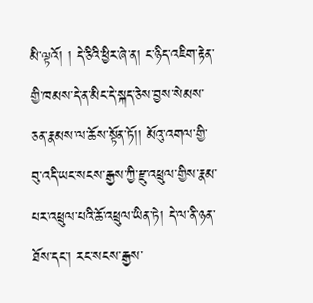མི་ལྟའོ། ། དེ་ཅིའི་ཕྱིར་ཞེ་ན། ང་ཉིད་འཇིག་རྟེན་གྱི་ཁམས་དེ་ན་མིང་དེ་སྐད་ཅེས་བྱས་སེམས་ཅན་རྣམས་ལ་ཆོས་སྟོན་ཏོ།། མོའུ་འགལ་གྱི་བུ་འདི་ཡང་སངས་རྒྱས་ཀྱི་རྫུ་འཕྲུལ་གྱིས་རྣམ་པར་འཕྲུལ་པའི་ཆོ་འཕྲུལ་ཡིན་ཏེ། དེ་ལ་ནི་ཉན་ཐོས་དང་། རང་སངས་རྒྱས་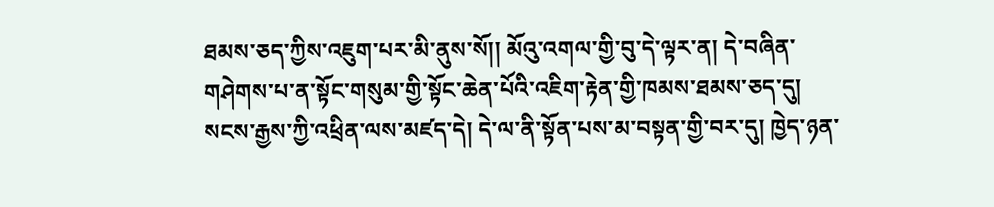ཐམས་ཅད་ཀྱིས་འཇུག་པར་མི་ནུས་སོ།། མོའུ་འགལ་གྱི་བུ་དེ་ལྟར་ན། དེ་བཞིན་གཤེགས་པ་ན་སྟོང་གསུམ་གྱི་སྟོང་ཆེན་པོའི་འཇིག་རྟེན་གྱི་ཁམས་ཐམས་ཅད་དུ། སངས་རྒྱས་ཀྱི་འཕྲིན་ལས་མཛད་དེ། དེ་ལ་ནི་སྟོན་པས་མ་བསྟན་གྱི་བར་དུ། ཁྱེད་ཉན་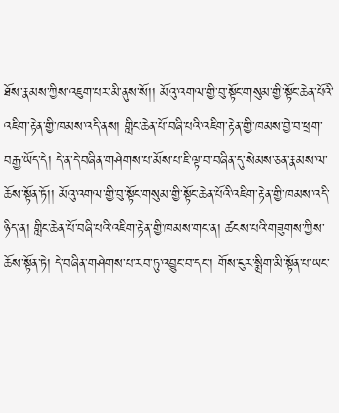ཐོས་རྣམས་ཀྱིས་འཇུག་པར་མི་ནུས་སོ།། མོའུ་འགལ་གྱི་བུ་སྟོང་གསུམ་གྱི་སྟོང་ཆེན་པོའི་འཇིག་རྟེན་གྱི་ཁམས་འདི་ནས། གླིང་ཆེན་པོ་བཞི་པའི་འཇིག་རྟེན་གྱི་ཁམས་བྱེ་བ་ཕྲག་བརྒྱ་ཡོད་དེ། དེ་ན་དེ་བཞིན་གཤེགས་པ་མོས་པ་ཇི་ལྟ་བ་བཞིན་དུ་སེམས་ཅན་རྣམས་ལ་ཆོས་སྟོན་ཏོ།། མོའུ་འགལ་གྱི་བུ་སྟོང་གསུམ་གྱི་སྟོང་ཆེན་པོའི་འཇིག་རྟེན་གྱི་ཁམས་འདི་ཉིད་ན། གླིང་ཆེན་པོ་བཞི་པའི་འཇིག་རྟེན་གྱི་ཁམས་གང་ན། ཚངས་པའི་གཟུགས་ཀྱིས་ཆོས་སྟོན་ཏེ། དེ་བཞིན་གཤེགས་པ་རབ་ཏུ་འབྱུང་བ་དང་། གོས་ངུར་སྨྲིག་མི་སྟོན་པ་ཡང་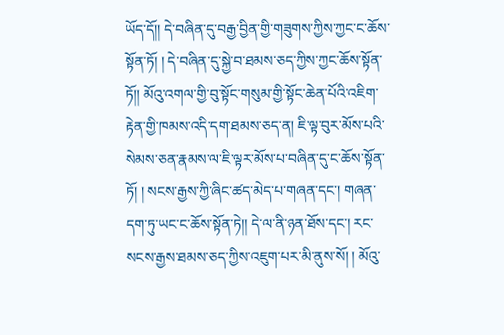ཡོད་དོ།། དེ་བཞིན་དུ་བརྒྱ་བྱིན་གྱི་གཟུགས་ཀྱིས་ཀྱང་ང་ཆོས་སྟོན་ཏོ། ། དེ་བཞིན་དུ་སྐྱེ་བ་ཐམས་ཅད་ཀྱིས་ཀྱང་ཆོས་སྟོན་ཏོ།། མོའུ་འགལ་གྱི་བུ་སྟོང་གསུམ་གྱི་སྟོང་ཆེན་པོའི་འཇིག་རྟེན་གྱི་ཁམས་འདི་དག་ཐམས་ཅད་ན། ཇི་ལྟ་བུར་མོས་པའི་སེམས་ཅན་རྣམས་ལ་ཇི་ལྟར་མོས་པ་བཞིན་དུ་ང་ཆོས་སྟོན་ཏོ། ། སངས་རྒྱས་ཀྱི་ཞིང་ཚད་མེད་པ་གཞན་དང་། གཞན་དག་ཏུ་ཡང་ང་ཆོས་སྟོན་ཏེ།། དེ་ལ་ནི་ཉན་ཐོས་དང་། རང་སངས་རྒྱས་ཐམས་ཅད་ཀྱིས་འཇུག་པར་མི་ནུས་སོ། ། མོའུ་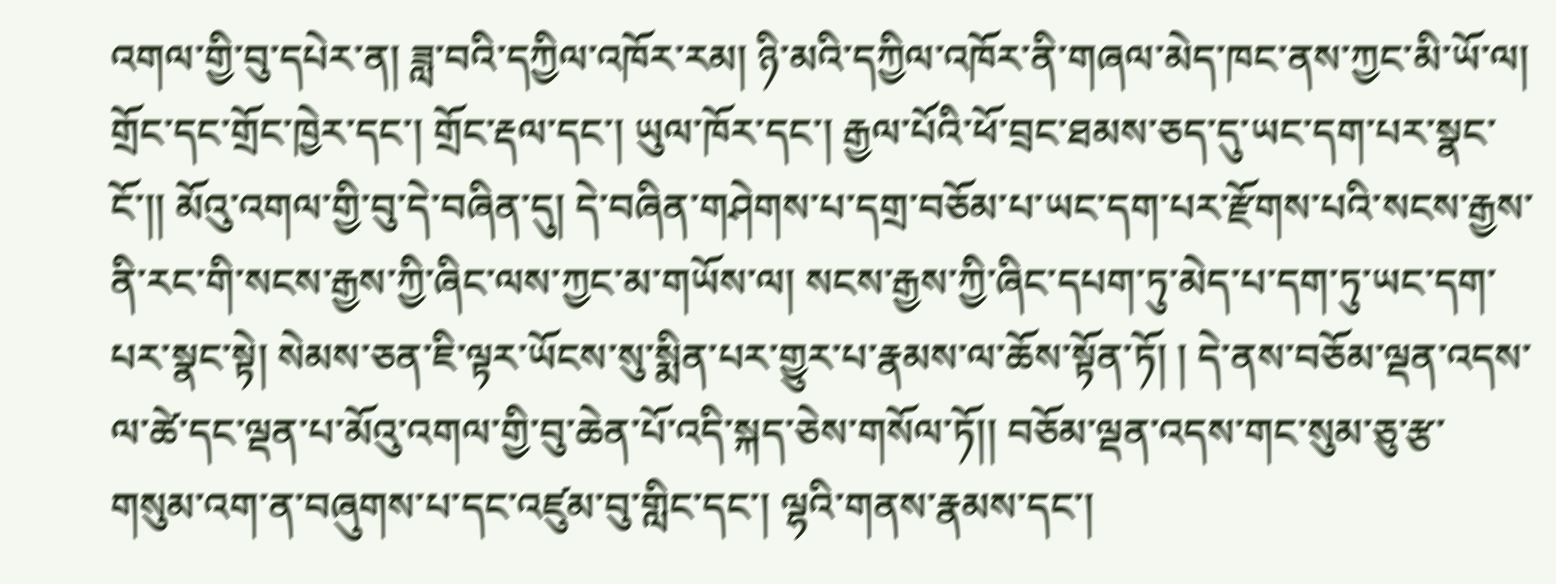འགལ་གྱི་བུ་དཔེར་ན། ཟླ་བའི་དཀྱིལ་འཁོར་རམ། ཉི་མའི་དཀྱིལ་འཁོར་ནི་གཞལ་མེད་ཁང་ནས་ཀྱང་མི་ཡོ་ལ། གྲོང་དང་གྲོང་ཁྱེར་དང་། གྲོང་རྡལ་དང་། ཡུལ་ཁོར་དང་། རྒྱལ་པོའི་ཕོ་བྲང་ཐམས་ཅད་དུ་ཡང་དག་པར་སྣང་ངོ་།། མོའུ་འགལ་གྱི་བུ་དེ་བཞིན་དུ། དེ་བཞིན་གཤེགས་པ་དགྲ་བཅོམ་པ་ཡང་དག་པར་རྫོགས་པའི་སངས་རྒྱས་ནི་རང་གི་སངས་རྒྱས་ཀྱི་ཞིང་ལས་ཀྱང་མ་གཡོས་ལ། སངས་རྒྱས་ཀྱི་ཞིང་དཔག་ཏུ་མེད་པ་དག་ཏུ་ཡང་དག་པར་སྣང་སྟེ། སེམས་ཅན་ཇི་ལྟར་ཡོངས་སུ་སྨིན་པར་གྱུར་པ་རྣམས་ལ་ཆོས་སྟོན་ཏོ། ། དེ་ནས་བཅོམ་ལྡན་འདས་ལ་ཚེ་དང་ལྡན་པ་མོའུ་འགལ་གྱི་བུ་ཆེན་པོ་འདི་སྐད་ཅེས་གསོལ་ཏོ།། བཅོམ་ལྡན་འདས་གང་སུམ་ཅུ་རྩ་གསུམ་འག་ན་བཞུགས་པ་དང་འཛུམ་བུ་གླིང་དང་། ལྷའི་གནས་རྣམས་དང་།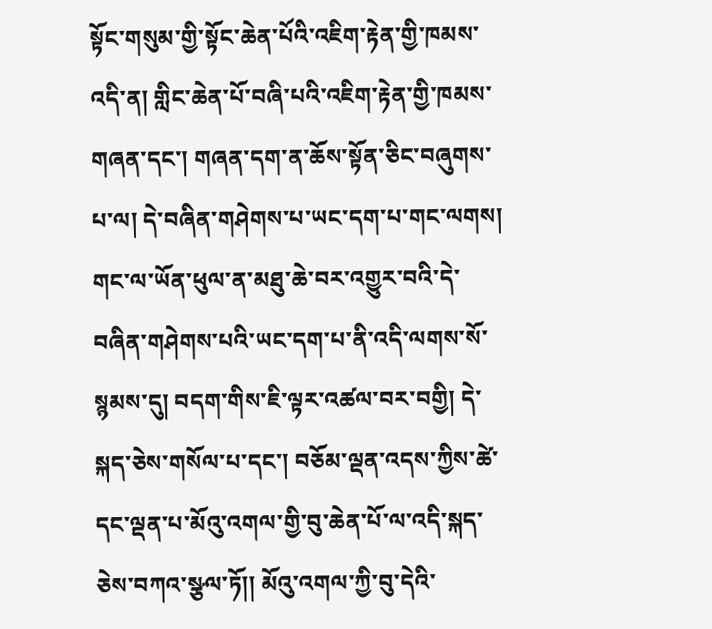སྟོང་གསུམ་གྱི་སྟོང་ཆེན་པོའི་འཇིག་རྟེན་གྱི་ཁམས་འདི་ན། གླིང་ཆེན་པོ་བཞི་པའི་འཇིག་རྟེན་གྱི་ཁམས་གཞན་དང་། གཞན་དག་ན་ཆོས་སྟོན་ཅིང་བཞུགས་པ་ལ། དེ་བཞིན་གཤེགས་པ་ཡང་དག་པ་གང་ལགས། གང་ལ་ཡོན་ཕུལ་ན་མཐུ་ཆེ་བར་འགྱུར་བའི་དེ་བཞིན་གཤེགས་པའི་ཡང་དག་པ་ནི་འདི་ལགས་སོ་སྙམས་དུ། བདག་གིས་ཇི་ལྟར་འཚལ་བར་བགྱི། དེ་སྐད་ཅེས་གསོལ་པ་དང་། བཅོམ་ལྡན་འདས་ཀྱིས་ཚེ་དང་ལྡན་པ་མོའུ་འགལ་གྱི་བུ་ཆེན་པོ་ལ་འདི་སྐད་ཅེས་བཀའ་སྩལ་ཏོ།། མོའུ་འགལ་ཀྱི་བུ་དེའི་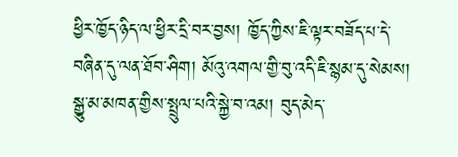ཕྱིར་ཁྱོད་ཉིད་ལ་ཕྱིར་དྲི་བར་བྱས། ཁྱོད་ཀྱིས་ཇི་ལྟར་བཟོད་པ་དེ་བཞིན་དུ་ལན་ཐོབ་ཤིག། མོའུ་འགལ་གྱི་བུ་འདི་ཇི་སྙམ་དུ་སེམས། སྒྱུ་མ་མཁན་གྱིས་སྤྲུལ་པའི་སྐྱེ་བ་འམ། བུད་མེད་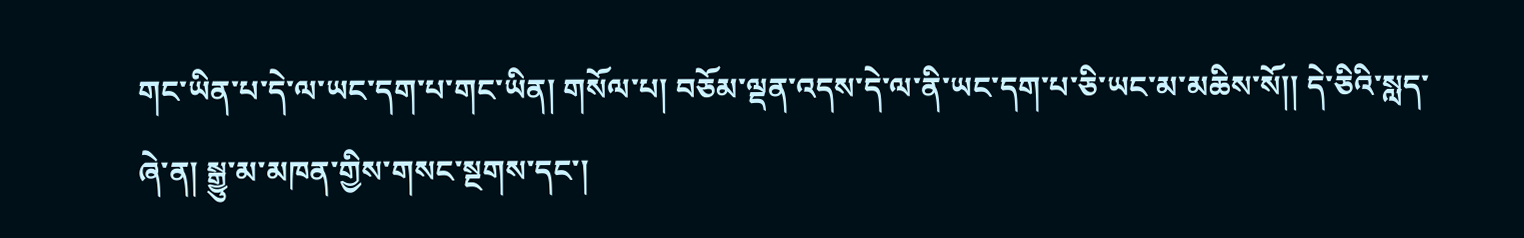གང་ཡིན་པ་དེ་ལ་ཡང་དག་པ་གང་ཡིན། གསོལ་པ། བཅོམ་ལྡན་འདས་དེ་ལ་ནི་ཡང་དག་པ་ཅི་ཡང་མ་མཆིས་སོ།། དེ་ཅིའི་སླད་ཞེ་ན། སྒྱུ་མ་མཁན་གྱིས་གསང་སྔགས་དང་།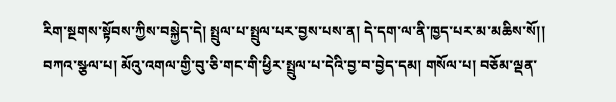རིག་སྔགས་སྟོབས་ཀྱིས་བསྐྱེད་དེ། སྤྲུལ་པ་སྤྲུལ་པར་བྱས་པས་ན། དེ་དག་ལ་ནི་ཁྱད་པར་མ་མཆིས་སོ།། བཀའ་སྩལ་པ། མོའུ་འགལ་གྱི་བུ་ཅི་གང་གི་ཕྱིར་སྤྲུལ་པ་དེའི་བྱ་བ་བྱེད་དམ། གསོལ་པ། བཅོམ་ལྡན་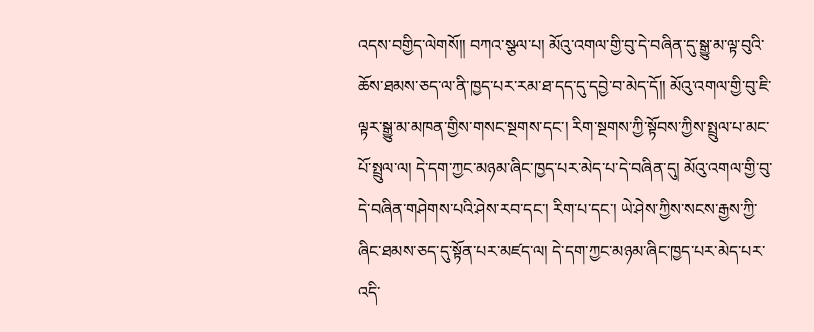འདས་བགྱིད་ལེགསོ།། བཀའ་སྩལ་པ། མོའུ་འགལ་གྱི་བུ་དེ་བཞིན་དུ་སྒྱུ་མ་ལྟ་བུའི་ཆོས་ཐམས་ཅད་ལ་ནི་ཁྱད་པར་རམ་ཐ་དད་དུ་དབྱེ་བ་མེད་དོ།། མོའུ་འགལ་གྱི་བུ་ཇི་ལྟར་སྒྱུ་མ་མཁན་གྱིས་གསང་སྔགས་དང་། རིག་སྔགས་ཀྱི་སྟོབས་ཀྱིས་སྤྲུལ་པ་མང་པོ་སྤྲུལ་ལ། དེ་དག་ཀྱང་མཉམ་ཞིང་ཁྱད་པར་མེད་པ་དེ་བཞིན་དུ། མོའུ་འགལ་གྱི་བུ་དེ་བཞིན་གཤེགས་པའི་ཤེས་རབ་དང་། རིག་པ་དང་། ཡེ་ཤེས་ཀྱིས་སངས་རྒྱས་ཀྱི་ཞིང་ཐམས་ཅད་དུ་སྟོན་པར་མཛད་ལ། དེ་དག་ཀྱང་མཉམ་ཞིང་ཁྱད་པར་མེད་པར་འདི་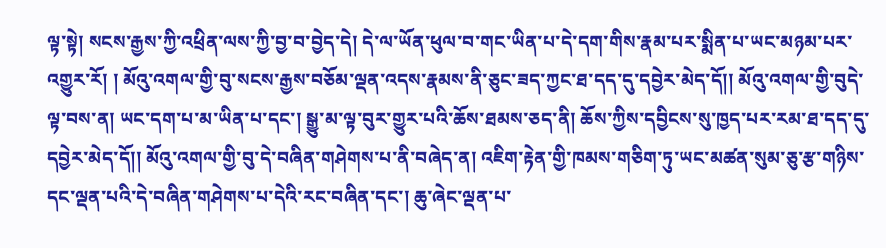ལྟ་སྟེ། སངས་རྒྱས་ཀྱི་འཕྲིན་ལས་ཀྱི་བྱ་བ་བྱེད་དེ། དེ་ལ་ཡོན་ཕུལ་བ་གང་ཡིན་པ་དེ་དག་གིས་རྣམ་པར་སྨིན་པ་ཡང་མཉམ་པར་འགྱུར་རོ། ། མོའུ་འགལ་གྱི་བུ་སངས་རྒྱས་བཅོམ་ལྡན་འདས་རྣམས་ནི་ཅུང་ཟད་ཀྱང་ཐ་དད་དུ་དབྱེར་མེད་དོ།། མོའུ་འགལ་གྱི་བུདེ་ལྟ་བས་ན། ཡང་དག་པ་མ་ཡིན་པ་དང་། སྒྱུ་མ་ལྟ་བུར་གྱུར་པའི་ཆོས་ཐམས་ཅད་ནི། ཆོས་ཀྱིས་དབྱིངས་སུ་ཁྱད་པར་རམ་ཐ་དད་དུ་དབྱེར་མེད་དོ།། མོའུ་འགལ་གྱི་བུ་དེ་བཞིན་གཤེགས་པ་ནི་བཞེད་ན། འཇིག་རྟེན་གྱི་ཁམས་གཅིག་ཏུ་ཡང་མཚན་སུམ་ཅུ་རྩ་གཉིས་དང་ལྡན་པའི་དེ་བཞིན་གཤེགས་པ་དེའི་རང་བཞིན་དང་། ཆུ་ཞེང་ལྡན་པ་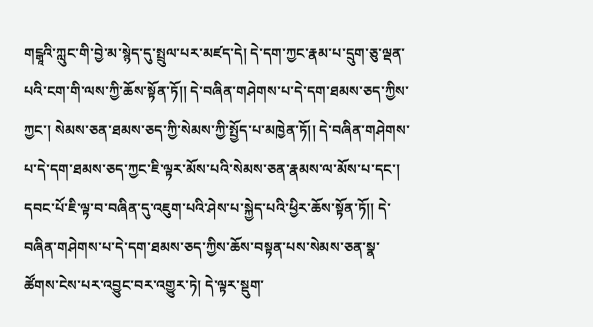གངྒཱའི་ཀླུང་གི་བྱེ་མ་སྙེད་དུ་སྤྲུལ་པར་མཛད་དེ། དེ་དག་ཀྱང་རྣམ་པ་དྲུག་ཅུ་ལྡན་པའི་ངག་གི་ལས་ཀྱི་ཆོས་སྟོན་ཏོ།། དེ་བཞིན་གཤེགས་པ་དེ་དག་ཐམས་ཅད་ཀྱིས་ཀྱང་། སེམས་ཅན་ཐམས་ཅད་ཀྱི་སེམས་ཀྱི་སྤྱོད་པ་མཁྱེན་ཏོ།། དེ་བཞིན་གཤེགས་པ་དེ་དག་ཐམས་ཅད་ཀྱང་ཇི་ལྟར་མོས་པའི་སེམས་ཅན་རྣམས་ལ་མོས་པ་དང་། དབང་པོ་ཇི་ལྟ་བ་བཞིན་དུ་འཇུག་པའི་ཤེས་པ་སྐྱེད་པའི་ཕྱིར་ཆོས་སྟོན་ཏོ།། དེ་བཞིན་གཤེགས་པ་དེ་དག་ཐམས་ཅད་ཀྱིས་ཆོས་བསྟན་པས་སེམས་ཅན་སྣ་ཚོགས་ངེས་པར་འབྱུང་བར་འགྱུར་ཏེ། དེ་ལྟར་སྡུག་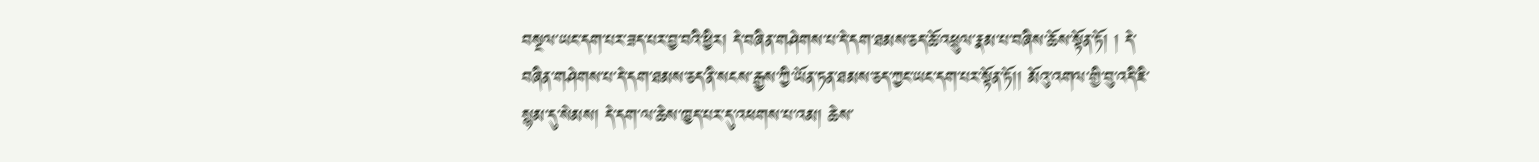བསྔལ་ཡང་དག་པར་ཟད་པར་བྱ་བའི་ཕྱིར། དེ་བཞིན་གཤེགས་པ་དེ་དག་ཐམས་ཅད་ཆོ་འཕྲུལ་རྣམ་པ་བཞིས་ཆོས་སྟོན་ཏོ། ། དེ་བཞིན་གཤེགས་པ་དེ་དག་ཐམས་ཅད་ནི་སངས་རྒྱས་ཀྱི་ཡོན་ཏན་ཐམས་ཅད་ཀྱང་ཡང་དག་པར་སྟོན་ཏོ།། མོའུ་འགལ་གྱི་བུ་འདི་ཇི་སྙམ་དུ་སེམས། དེ་དག་ལ་ཆེས་ཁྱད་པར་དུ་འཕགས་པ་འམ། ཆེས་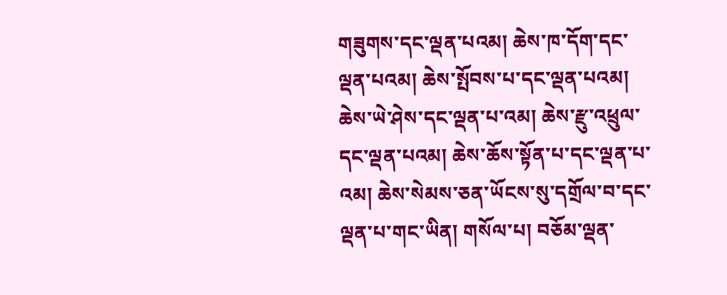གཟུགས་དང་ལྡན་པའམ། ཆེས་ཁ་དོག་དང་ལྡན་པའམ། ཆེས་སྤོབས་པ་དང་ལྡན་པའམ། ཆེས་ཡེ་ཤེས་དང་ལྡན་པ་འམ། ཆེས་རྫུ་འཕྲུལ་དང་ལྡན་པའམ། ཆེས་ཆོས་སྟོན་པ་དང་ལྡན་པ་འམ། ཆེས་སེམས་ཅན་ཡོངས་སུ་དགྲོལ་བ་དང་ལྡན་པ་གང་ཡིན། གསོལ་པ། བཅོམ་ལྡན་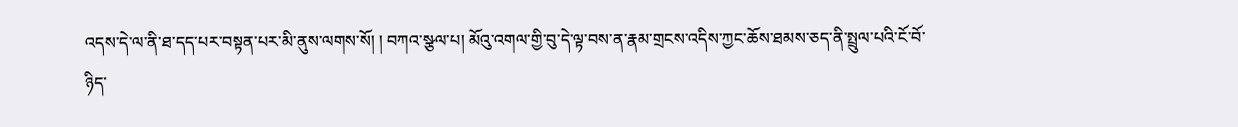འདས་དེ་ལ་ནི་ཐ་དད་པར་བསྟན་པར་མི་ནུས་ལགས་སོ། ། བཀའ་སྩལ་པ། མོའུ་འགལ་གྱི་བུ་དེ་ལྟ་བས་ན་རྣམ་གྲངས་འདིས་ཀྱང་ཆོས་ཐམས་ཅད་ནི་སྤྲུལ་པའི་ངོ་བོ་ཉིད་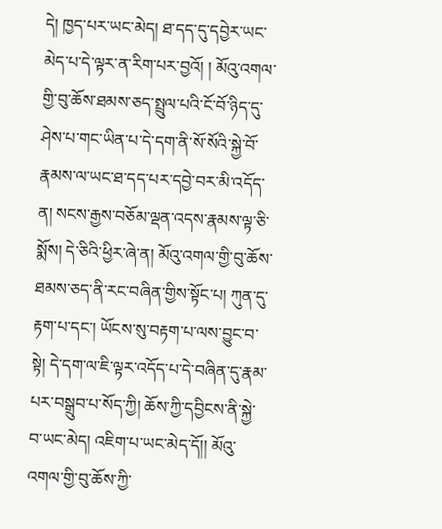དེ། ཁྱད་པར་ཡང་མེད། ཐ་དད་དུ་དབྱེར་ཡང་མེད་པ་དེ་ལྟར་ན་རིག་པར་བྱའོ། ། མོའུ་འགལ་གྱི་བུ་ཆོས་ཐམས་ཅད་སྤྲུལ་པའི་ངོ་བོ་ཉིད་དུ་ཤེས་པ་གང་ཡིན་པ་དེ་དག་ནི་སོ་སོའི་སྐྱེ་བོ་རྣམས་ལ་ཡང་ཐ་དད་པར་དབྱེ་བར་མི་འདོད་ན། སངས་རྒྱས་བཅོམ་ལྡན་འདས་རྣམས་ལྟ་ཅི་སྨོས། དེ་ཅིའི་ཕྱིར་ཞེ་ན། མོའུ་འགལ་གྱི་བུ་ཆོས་ཐམས་ཅད་ནི་རང་བཞིན་གྱིས་སྟོང་པ། ཀུན་དུ་རྟག་པ་དང་། ཡོངས་སུ་བརྟག་པ་ལས་བྱུང་བ་སྟེ། དེ་དག་ལ་ཇི་ལྟར་འདོད་པ་དེ་བཞིན་དུ་རྣམ་པར་བསྒྲུབ་པ་སོད་ཀྱི། ཆོས་ཀྱི་དབྱིངས་ནི་སྐྱེ་བ་ཡང་མེད། འཇིག་པ་ཡང་མེད་དོ།། མོའུ་འགལ་གྱི་བུ་ཆོས་ཀྱི་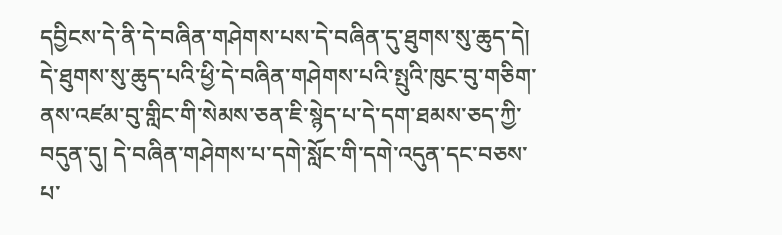དབྱིངས་དེ་ནི་དེ་བཞིན་གཤེགས་པས་དེ་བཞིན་དུ་ཐུགས་སུ་ཆུད་དེ། དེ་ཐུགས་སུ་ཆུད་པའི་ཕྱི་དེ་བཞིན་གཤེགས་པའི་སྤུའི་ཁུང་བུ་གཅིག་ནས་འཛམ་བུ་གླིང་གི་སེམས་ཅན་ཇི་སྙེད་པ་དེ་དག་ཐམས་ཅད་ཀྱི་བདུན་དུ། དེ་བཞིན་གཤེགས་པ་དགེ་སློང་གི་དགེ་འདུན་དང་བཅས་པ་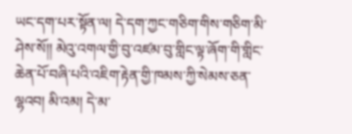ཡང་དག་པར་སྟོན་ལ། དེ་དག་ཀྱང་གཅིག་གིས་གཅིག་མི་ཤེས་སོ།། མེའུ་འགལ་གྱི་བུ་འཛམ་བུ་གླིང་ལྟ་ཞོག་གི་གླིང་ཆེན་པོ་བཞི་པའི་འཇིག་རྟེན་གྱི་ཁམས་ཀྱི་སེམས་ཅན་ལྷའབ། མི་འམ། དེ་མ་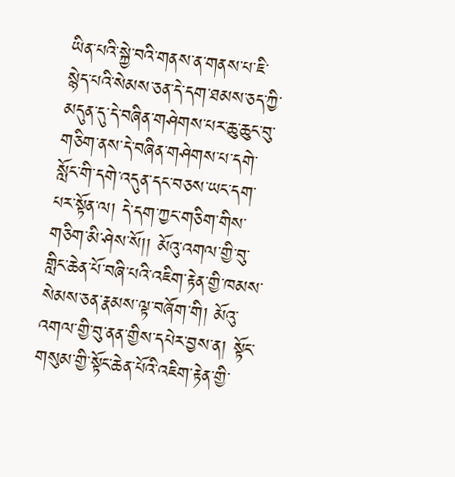ཡིན་པའི་སྐྱེ་བའི་གནས་ན་གནས་པ་ཇི་སྙེད་པའི་སེམས་ཅན་དེ་དག་ཐམས་ཅད་ཀྱི་མདུན་དུ་དེ་བཞིན་གཤེགས་པར་ཆུ་ཆུང་བུ་གཅིག་ནས་དེ་བཞིན་གཤེགས་པ་དགེ་སློང་གི་དགེ་འདུན་དང་བཅས་ཡང་དག་པར་སྟོན་ལ། དེ་དག་ཀྱང་གཅིག་གིས་གཅིག་མི་ཤེས་སོ།། མོའུ་འགལ་གྱི་བུ་གླིང་ཆེན་པོ་བཞི་པའི་འཇིག་རྟེན་གྱི་ཁམས་སེམས་ཅན་རྣམས་ལྟ་བཞོག་གི། མོའུ་འགལ་གྱི་བུ་ནན་གྱིས་དཔེར་བྱས་ན། སྟོང་གསུམ་གྱི་སྟོང་ཆེན་པོའི་འཇིག་རྟེན་གྱི་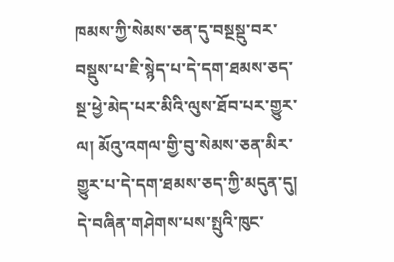ཁམས་ཀྱི་སེམས་ཅན་དུ་བསྔསྡུ་བར་བསྡུས་པ་ཇི་སྙེད་པ་དེ་དག་ཐམས་ཅད་སྔ་ཕྱེ་མེད་པར་མིའི་ལུས་ཐོབ་པར་གྱུར་ལ། མོའུ་འགལ་གྱི་བུ་སེམས་ཅན་མིར་གྱུར་པ་དེ་དག་ཐམས་ཅད་ཀྱི་མདུན་དུ། དེ་བཞིན་གཤེགས་པས་སྤུའི་ཁུང་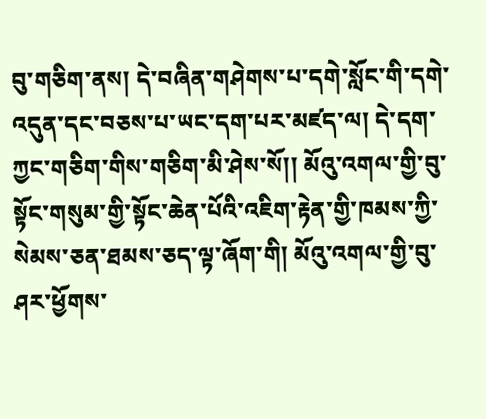བུ་གཅིག་ནས། དེ་བཞིན་གཤེགས་པ་དགེ་སློང་གི་དགེ་འདུན་དང་བཅས་པ་ཡང་དག་པར་མཛད་ལ། དེ་དག་ཀྱང་གཅིག་གིས་གཅིག་མི་ཤེས་སོ།། མོའུ་འགལ་གྱི་བུ་སྟོང་གསུམ་གྱི་སྟོང་ཆེན་པོའི་འཇིག་རྟེན་གྱི་ཁམས་ཀྱི་སེམས་ཅན་ཐམས་ཅད་ལྟ་ཞོག་གི། མོའུ་འགལ་གྱི་བུ་ཤར་ཕྱོགས་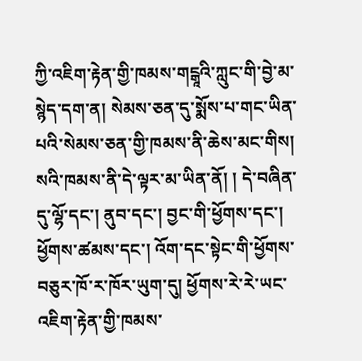ཀྱི་འཇིག་རྟེན་གྱི་ཁམས་གངྒཱའི་ཀླུང་གི་བྱེ་མ་སྙེད་དག་ན། སེམས་ཅན་དུ་སྨོས་པ་གང་ཡིན་པའི་སེམས་ཅན་གྱི་ཁམས་ནི་ཆེས་མང་གིས། སའི་ཁམས་ནི་དེ་ལྟར་མ་ཡིན་ནོ། ། དེ་བཞིན་དུ་ལྷོ་དང་། ནུབ་དང་། བྱང་གི་ཕྱོགས་དང་། ཕྱོགས་ཚམས་དང་། འོག་དང་སྟེང་གི་ཕྱོགས་བཅུར་ཁོ་ར་ཁོར་ཡུག་དུ། ཕྱོགས་རེ་རེ་ཡང་འཇིག་རྟེན་གྱི་ཁམས་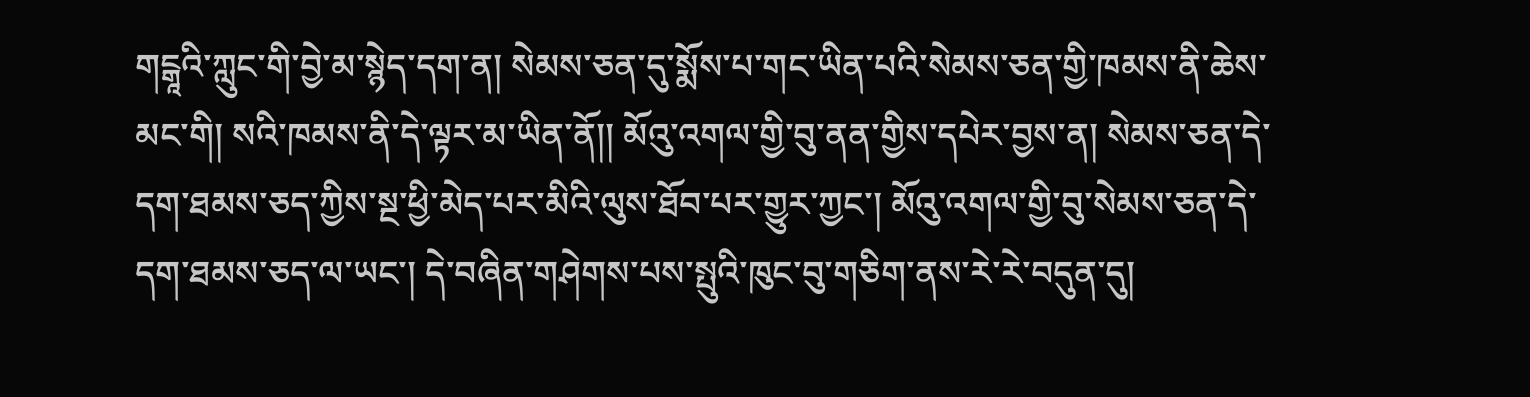གངྒཱའི་ཀླུང་གི་བྱེ་མ་སྙེད་དག་ན། སེམས་ཅན་དུ་སྨོས་པ་གང་ཡིན་པའི་སེམས་ཅན་གྱི་ཁམས་ནི་ཆེས་མང་གི། སའི་ཁམས་ནི་དེ་ལྟར་མ་ཡིན་ནོ།། མོའུ་འགལ་གྱི་བུ་ནན་གྱིས་དཔེར་བྱས་ན། སེམས་ཅན་དེ་དག་ཐམས་ཅད་ཀྱིས་སྔ་ཕྱི་མེད་པར་མིའི་ལུས་ཐོབ་པར་གྱུར་ཀྱང་། མོའུ་འགལ་གྱི་བུ་སེམས་ཅན་དེ་དག་ཐམས་ཅད་ལ་ཡང་། དེ་བཞིན་གཤེགས་པས་སྤུའི་ཁུང་བུ་གཅིག་ནས་རེ་རེ་བདུན་དུ།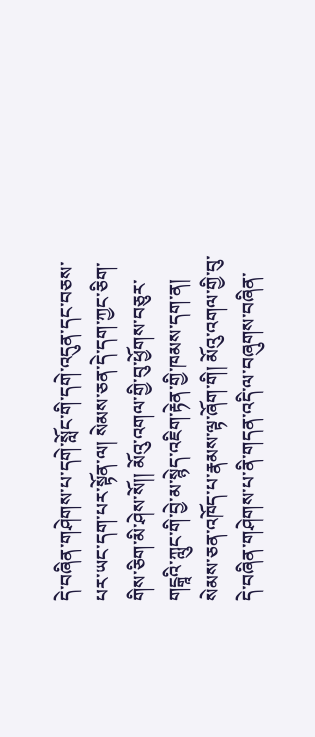དེ་བཞིན་གཤེགས་པ་དགེ་སློང་གི་དགེ་འདུན་དང་བཅས་པར་ཡང་དག་པར་སྟོན་ལ། སེམས་ཅན་དེ་དག་ཀྱང་ཅིག་གིས་ཅིག་མི་ཤེས་སོ།། མོའུ་འགལ་གྱི་བུ་ཕྱོགས་བཅུར་གངྒཱའི་ཀླུང་གི་བྱེ་མ་སྙེད་འཇིག་རྟེན་གྱི་ཁམས་དག་ན། སེམས་ཅན་འཁོད་པ་རྣམས་ལྟ་ཞོག་གི། མོའུ་འགལ་གྱི་བུ་དེ་བཞིན་གཤེགས་པ་ནི་གདན་འདི་ལ་བཞུགས་བཞིན་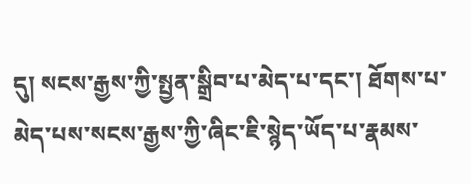དུ། སངས་རྒྱས་ཀྱི་སྤྱན་སྒྲིབ་པ་མེད་པ་དང་། ཐོགས་པ་མེད་པས་སངས་རྒྱས་ཀྱི་ཞིང་ཇི་སྙེད་ཡོད་པ་རྣམས་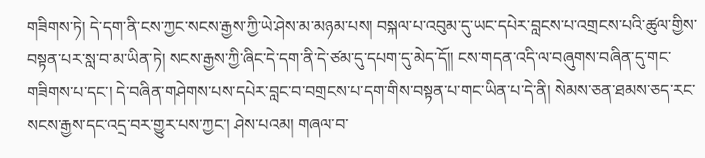གཟིགས་ཏེ། དེ་དག་ནི་ངས་ཀྱང་སངས་རྒྱས་ཀྱི་ཡེ་ཤེས་མ་མཉམ་པས། བསྐལ་པ་འབུམ་དུ་ཡང་དཔེར་བླངས་པ་འགྲངས་པའི་ཚུལ་གྱིས་བསྟན་པར་སླ་བ་མ་ཡིན་ཏེ། སངས་རྒྱས་ཀྱི་ཞིང་དེ་དག་ནི་དེ་ཙམ་དུ་དཔག་དུ་མེད་དོ།། ངས་གདན་འདི་ལ་བཞུགས་བཞིན་དུ་གང་གཟིགས་པ་དང་། དེ་བཞིན་གཤེགས་པས་དཔེར་བླང་བ་བགྲངས་པ་དག་གིས་བསྟན་པ་གང་ཡིན་པ་དེ་ནི། སེམས་ཅན་ཐམས་ཅད་རང་སངས་རྒྱས་དང་འདྲ་བར་གྱུར་པས་ཀྱང་། ཤེས་པའམ། གཞལ་བ་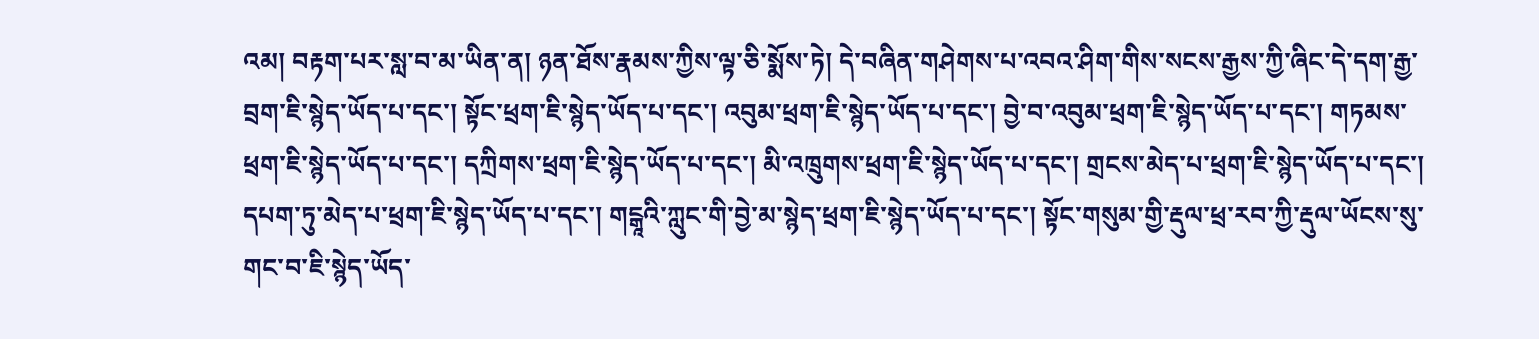འམ། བརྟག་པར་སླ་བ་མ་ཡིན་ན། ཉན་ཐོས་རྣམས་ཀྱིས་ལྟ་ཅི་སྨོས་ཏེ། དེ་བཞིན་གཤེགས་པ་འབའ་ཤིག་གིས་སངས་རྒྱས་ཀྱི་ཞིང་དེ་དག་རྒྱ་བྲག་ཇི་སྙེད་ཡོད་པ་དང་། སྟོང་ཕྲག་ཇི་སྙེད་ཡོད་པ་དང་། འབུམ་ཕྲག་ཇི་སྙེད་ཡོད་པ་དང་། བྱེ་བ་འབུམ་ཕྲག་ཇི་སྙེད་ཡོད་པ་དང་། གཏམས་ཕྲག་ཇི་སྙེད་ཡོད་པ་དང་། དཀྲིགས་ཕྲག་ཇི་སྙེད་ཡོད་པ་དང་། མི་འཁྲུགས་ཕྲག་ཇི་སྙེད་ཡོད་པ་དང་། གྲངས་མེད་པ་ཕྲག་ཇི་སྙེད་ཡོད་པ་དང་། དཔག་ཏུ་མེད་པ་ཕྲག་ཇི་སྙེད་ཡོད་པ་དང་། གངྒཱའི་ཀླུང་གི་བྱེ་མ་སྙེད་ཕྲག་ཇི་སྙེད་ཡོད་པ་དང་། སྟོང་གསུམ་གྱི་རྡུལ་ཕྲ་རབ་ཀྱི་རྡུལ་ཡོངས་སུ་གང་བ་ཇི་སྙེད་ཡོད་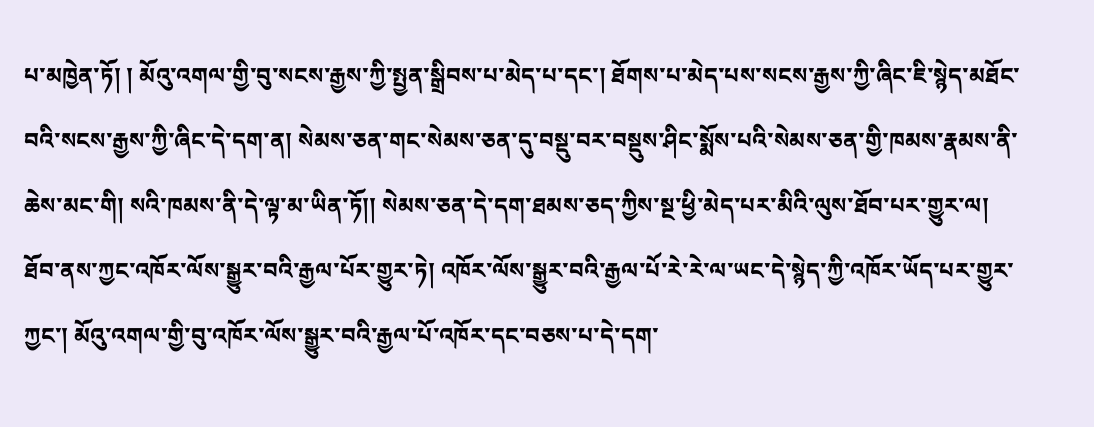པ་མཁྱེན་ཏོ། ། མོའུ་འགལ་གྱི་བུ་སངས་རྒྱས་ཀྱི་སྤྱན་སྒྲིབས་པ་མེད་པ་དང་། ཐོགས་པ་མེད་པས་སངས་རྒྱས་ཀྱི་ཞིང་ཇི་སྙེད་མཐོང་བའི་སངས་རྒྱས་ཀྱི་ཞིང་དེ་དག་ན། སེམས་ཅན་གང་སེམས་ཅན་དུ་བསྡུ་བར་བསྡུས་ཤིང་སྨོས་པའི་སེམས་ཅན་གྱི་ཁམས་རྣམས་ནི་ཆེས་མང་གི། སའི་ཁམས་ནི་དེ་ལྟ་མ་ཡིན་ཏོ།། སེམས་ཅན་དེ་དག་ཐམས་ཅད་ཀྱིས་སྔ་ཕྱི་མེད་པར་མིའི་ལུས་ཐོབ་པར་གྱུར་ལ། ཐོབ་ནས་ཀྱང་འཁོར་ལོས་སྒྱུར་བའི་རྒྱལ་པོར་གྱུར་ཏེ། འཁོར་ལོས་སྒྱུར་བའི་རྒྱལ་པོ་རེ་རེ་ལ་ཡང་དེ་སྙེད་ཀྱི་འཁོར་ཡོད་པར་གྱུར་ཀྱང་། མོའུ་འགལ་གྱི་བུ་འཁོར་ལོས་སྒྱུར་བའི་རྒྱལ་པོ་འཁོར་དང་བཅས་པ་དེ་དག་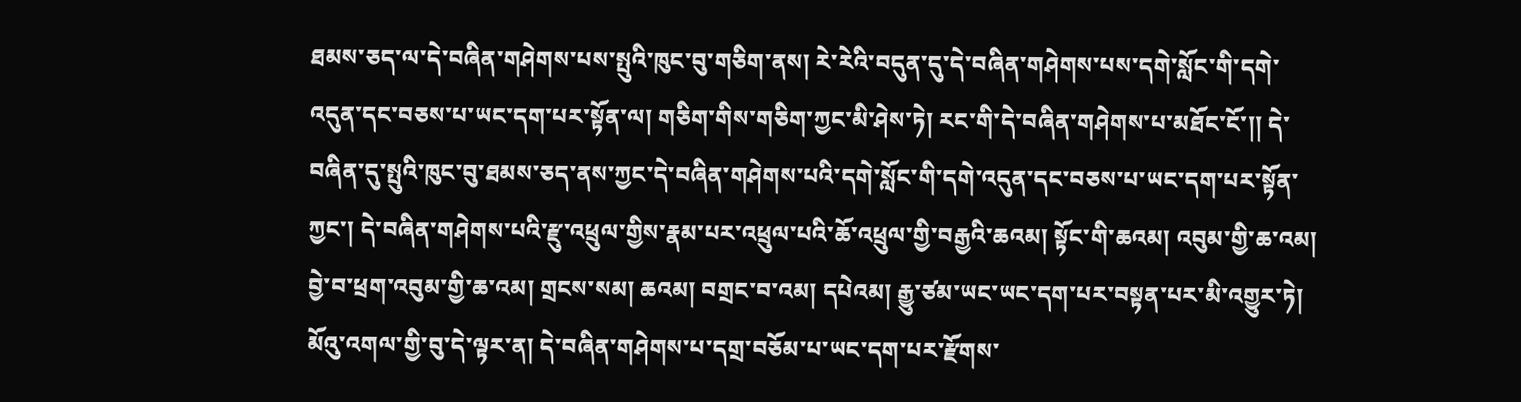ཐམས་ཅད་ལ་དེ་བཞིན་གཤེགས་པས་སྤུའི་ཁུང་བུ་གཅིག་ནས། རེ་རེའི་བདུན་དུ་དེ་བཞིན་གཤེགས་པས་དགེ་སློང་གི་དགེ་འདུན་དང་བཅས་པ་ཡང་དག་པར་སྟོན་ལ། གཅིག་གིས་གཅིག་ཀྱང་མི་ཤེས་ཏེ། རང་གི་དེ་བཞིན་གཤེགས་པ་མཐོང་ངོ་།། དེ་བཞིན་དུ་སྤུའི་ཁུང་བུ་ཐམས་ཅད་ནས་ཀྱང་དེ་བཞིན་གཤེགས་པའི་དགེ་སློང་གི་དགེ་འདུན་དང་བཅས་པ་ཡང་དག་པར་སྟོན་ཀྱང་། དེ་བཞིན་གཤེགས་པའི་རྫུ་འཕྲུལ་གྱིས་རྣམ་པར་འཕྲུལ་པའི་ཆོ་འཕྲུལ་གྱི་བརྒྱའི་ཆའམ། སྟོང་གི་ཆའམ། འབུམ་གྱི་ཆ་འམ། བྱེ་བ་ཕྲག་འབུམ་གྱི་ཆ་འམ། གྲངས་སམ། ཆའམ། བགྲང་བ་འམ། དཔེའམ། རྒྱུ་ཙམ་ཡང་ཡང་དག་པར་བསྟན་པར་མི་འགྱུར་ཏེ། མོའུ་འགལ་གྱི་བུ་དེ་ལྟར་ན། དེ་བཞིན་གཤེགས་པ་དགྲ་བཅོམ་པ་ཡང་དག་པར་རྫོགས་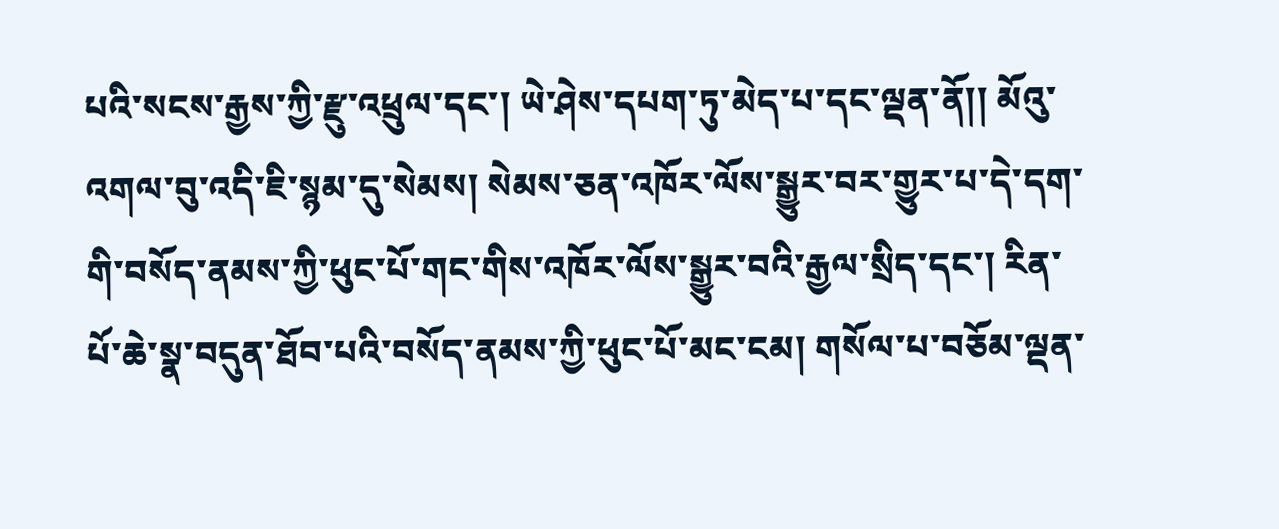པའི་སངས་རྒྱས་ཀྱི་རྫུ་འཕྲུལ་དང་། ཡེ་ཤེས་དཔག་ཏུ་མེད་པ་དང་ལྡན་ནོ།། མོའུ་འགལ་བུ་འདི་ཇི་སྙམ་དུ་སེམས། སེམས་ཅན་འཁོར་ལོས་སྒྱུར་བར་གྱུར་པ་དེ་དག་གི་བསོད་ནམས་ཀྱི་ཕུང་པོ་གང་གིས་འཁོར་ལོས་སྒྱུར་བའི་རྒྱལ་སྲིད་དང་། རིན་པོ་ཆེ་སྣ་བདུན་ཐོབ་པའི་བསོད་ནམས་ཀྱི་ཕུང་པོ་མང་ངམ། གསོལ་པ་བཅོམ་ལྡན་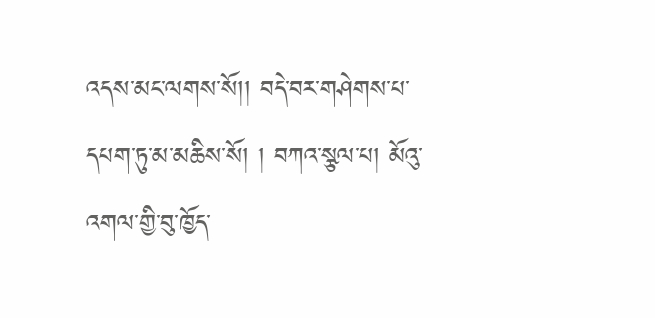འདས་མང་ལགས་སོ།། བདེ་བར་གཤེགས་པ་དཔག་ཏུ་མ་མཆིས་སོ། ། བཀའ་སྩལ་པ། མོའུ་འགལ་གྱི་བུ་ཁྱོད་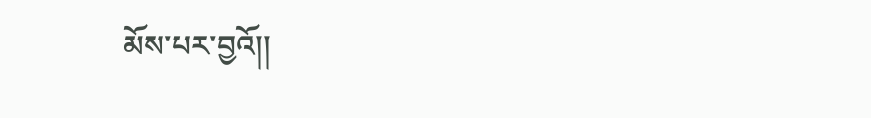མོས་པར་བྱའོ།།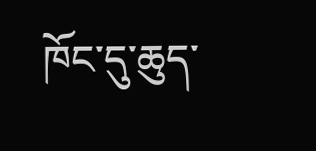ཁོང་དུ་ཆུད་